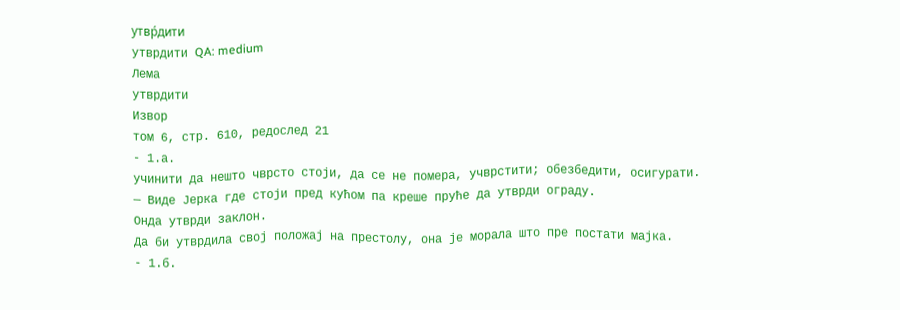утвр́дити
утврдити QA: medium
Лема
утврдити
Извор
том 6, стр. 610, редослед 21
- 1.а.
учинити да нешто чврсто стоји, да се не помера, учврстити; обезбедити, осигурати.
— Виде Јерка где стоји пред кућом па креше пруће да утврди ограду.
Онда утврди заклон.
Да би утврдила свој положај на престолу, она је морала што пре постати мајка.
- 1.б.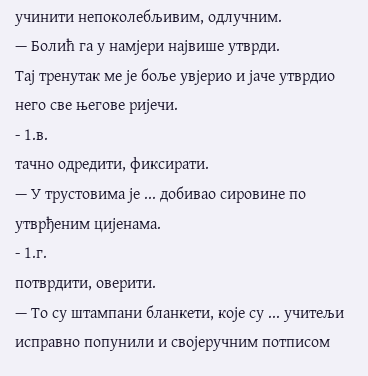учинити непоколебљивим, одлучним.
— Болић га у намјери највише утврди.
Тај тренутак ме је боље увјерио и јаче утврдио него све његове ријечи.
- 1.в.
тачно одредити, фиксирати.
— У трустовима је ... добивао сировине по утврђеним цијенама.
- 1.г.
потврдити, оверити.
— То су штампани бланкети, које су ... учитељи исправно попунили и својеручним потписом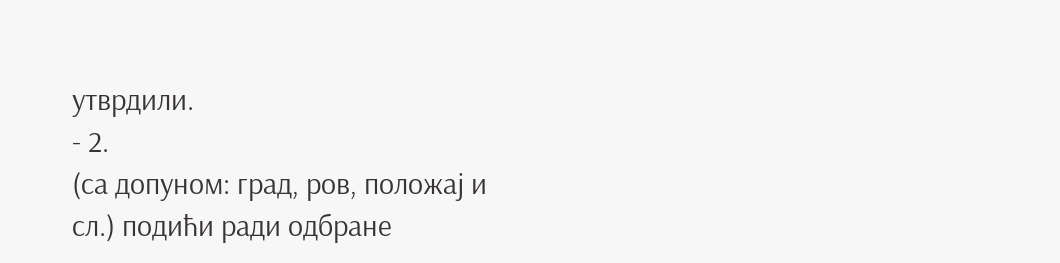утврдили.
- 2.
(са допуном: град, ров, положај и сл.) подићи ради одбране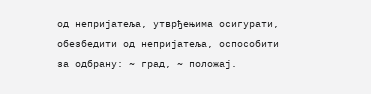од непријатеља, утврђењима осигурати, обезбедити од непријатеља, оспособити за одбрану: ~ град, ~ положај.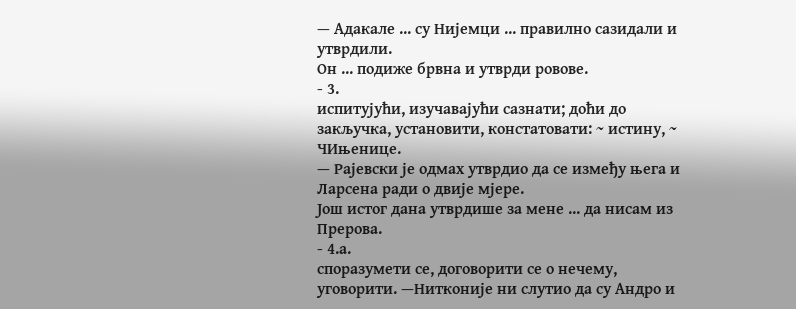— Адакале ... су Нијемци ... правилно сазидали и утврдили.
Он ... подиже брвна и утврди ровове.
- 3.
испитујући, изучавајући сазнати; доћи до закључка, установити, констатовати: ~ истину, ~ ЧИњенице.
— Рајевски је одмах утврдио да се између њега и Ларсена ради о двије мјере.
Још истог дана утврдише за мене ... да нисам из Прерова.
- 4.а.
споразумети се, договорити се о нечему, уговорити. —Нитконије ни слутио да су Андро и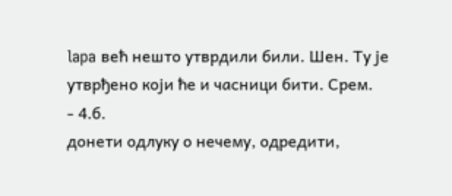lapa већ нешто утврдили били. Шен. Ту је утврђено који ће и часници бити. Срем.
- 4.б.
донети одлуку о нечему, одредити,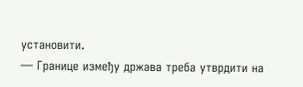установити.
— Границе између држава треба утврдити на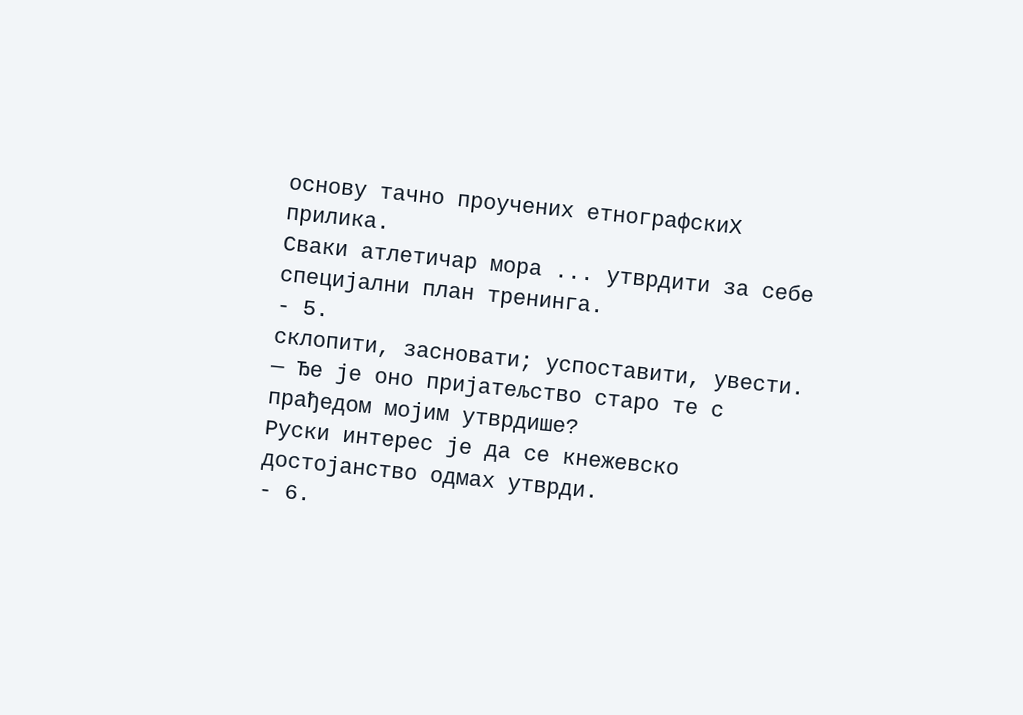основу тачно проучених етнографскиХ прилика.
Сваки атлетичар мора ... утврдити за себе специјални план тренинга.
- 5.
склопити, засновати; успоставити, увести.
— Ђе је оно пријатељство старо те с прађедом мојим утврдише?
Руски интерес је да се кнежевско достојанство одмах утврди.
- 6.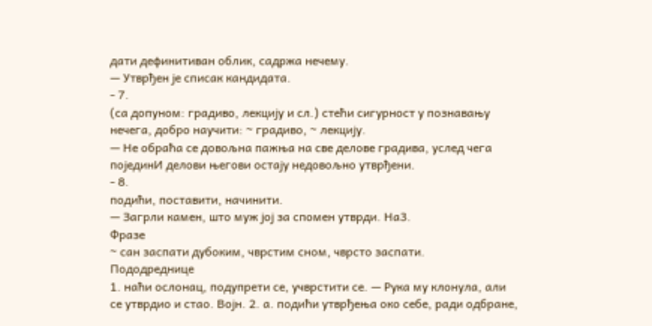дати дефинитиван облик, садржа нечему.
— Утврђен је списак кандидата.
- 7.
(са допуном: градиво, лекцију и сл.) стећи сигурност у познавању нечега, добро научити: ~ градиво, ~ лекцију.
— Не обраћа се довољна пажња на све делове градива, услед чега појединИ делови његови остају недовољно утврђени.
- 8.
подићи, поставити, начинити.
— Загрли камен, што муж јој за спомен утврди. На3.
Фразе
~ сан заспати дубоким, чврстим сном, чврсто заспати.
Пододреднице
1. наћи ослонац, подупрети се, учврстити се. — Рука му клонула, али се утврдио и стао. Војн. 2. а. подићи утврђења око себе, ради одбране,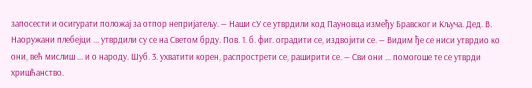запосести и осигурати положај за отпор непријатељу. — Наши сУ се утврдили код Пауновца између Бравског и Кључа. Дед. В. Наоружани плебејци ... утврдили су се на Светом брду. Пов. 1. б. фиг. оградити се, издвојити се. — Видим ђе се ниси утврдио ко они, већ мислиш ... и о народу. Шуб. 3. ухватити корен, распрострети се, раширити се. — Сви они ... помогоше те се утврди хришћанство.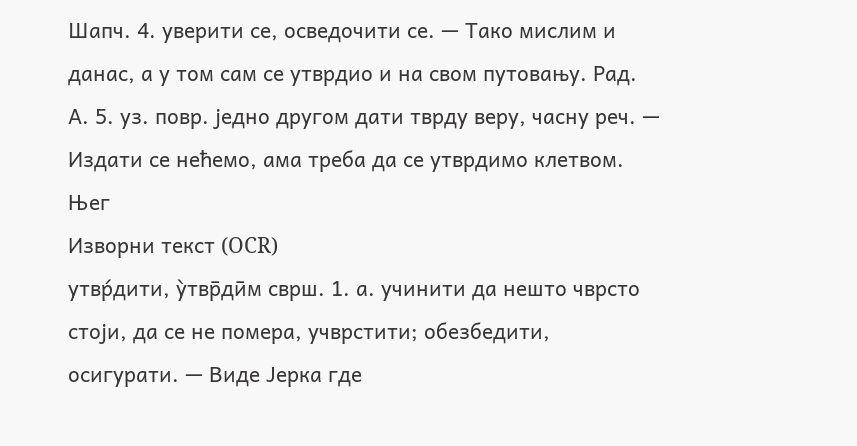Шапч. 4. уверити се, осведочити се. — Тако мислим и данас, а у том сам се утврдио и на свом путовању. Рад. А. 5. уз. повр. једно другом дати тврду веру, часну реч. — Издати се нећемо, ама треба да се утврдимо клетвом. Њег
Изворни текст (OCR)
утвр́дити, у̀твр̄дӣм сврш. 1. а. учинити да нешто чврсто стоји, да се не помера, учврстити; обезбедити, осигурати. — Виде Јерка где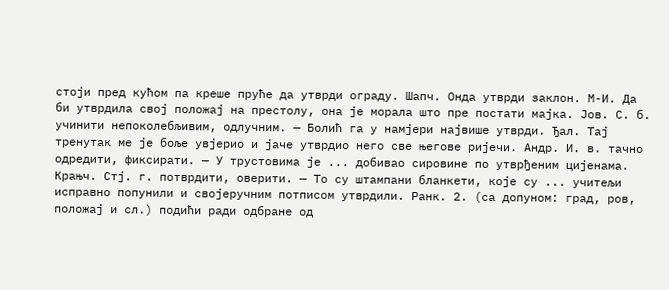стоји пред кућом па креше пруће да утврди ограду. Шапч. Онда утврди заклон. М-И. Да би утврдила свој положај на престолу, она је морала што пре постати мајка. Јов. С. б. учинити непоколебљивим, одлучним. — Болић га у намјери највише утврди. Ђал. Тај тренутак ме је боље увјерио и јаче утврдио него све његове ријечи. Андр. И. в. тачно одредити, фиксирати. — У трустовима је ... добивао сировине по утврђеним цијенама. Крањч. Стј. г. потврдити, оверити. — То су штампани бланкети, које су ... учитељи исправно попунили и својеручним потписом утврдили. Ранк. 2. (са допуном: град, ров, положај и сл.) подићи ради одбране од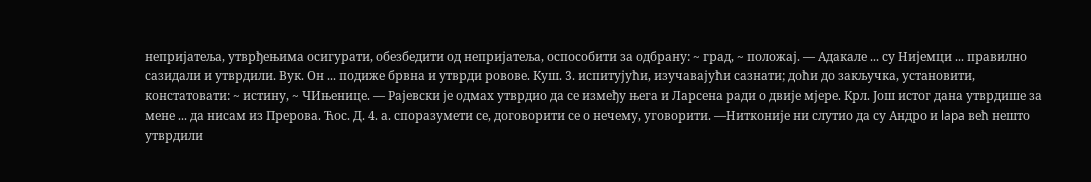непријатеља, утврђењима осигурати, обезбедити од непријатеља, оспособити за одбрану: ~ град, ~ положај. — Адакале ... су Нијемци ... правилно сазидали и утврдили. Вук. Он ... подиже брвна и утврди ровове. Куш. 3. испитујући, изучавајући сазнати; доћи до закључка, установити, констатовати: ~ истину, ~ ЧИњенице. — Рајевски је одмах утврдио да се између њега и Ларсена ради о двије мјере. Крл. Још истог дана утврдише за мене ... да нисам из Прерова. Ћос. Д. 4. а. споразумети се, договорити се о нечему, уговорити. —Нитконије ни слутио да су Андро и lapa већ нешто утврдили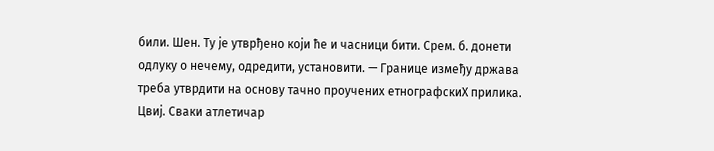били. Шен. Ту је утврђено који ће и часници бити. Срем. б. донети одлуку о нечему, одредити, установити. — Границе између држава треба утврдити на основу тачно проучених етнографскиХ прилика. Цвиј. Сваки атлетичар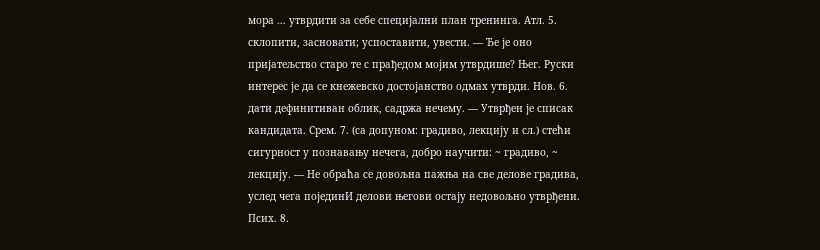мора ... утврдити за себе специјални план тренинга. Атл. 5. склопити, засновати; успоставити, увести. — Ђе је оно пријатељство старо те с прађедом мојим утврдише? Њег. Руски интерес је да се кнежевско достојанство одмах утврди. Нов. 6. дати дефинитиван облик, садржа нечему. — Утврђен је списак кандидата. Срем. 7. (са допуном: градиво, лекцију и сл.) стећи сигурност у познавању нечега, добро научити: ~ градиво, ~ лекцију. — Не обраћа се довољна пажња на све делове градива, услед чега појединИ делови његови остају недовољно утврђени. Псих. 8.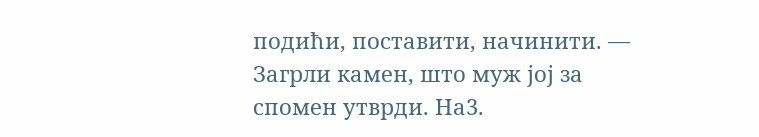подићи, поставити, начинити. — Загрли камен, што муж јој за спомен утврди. На3.